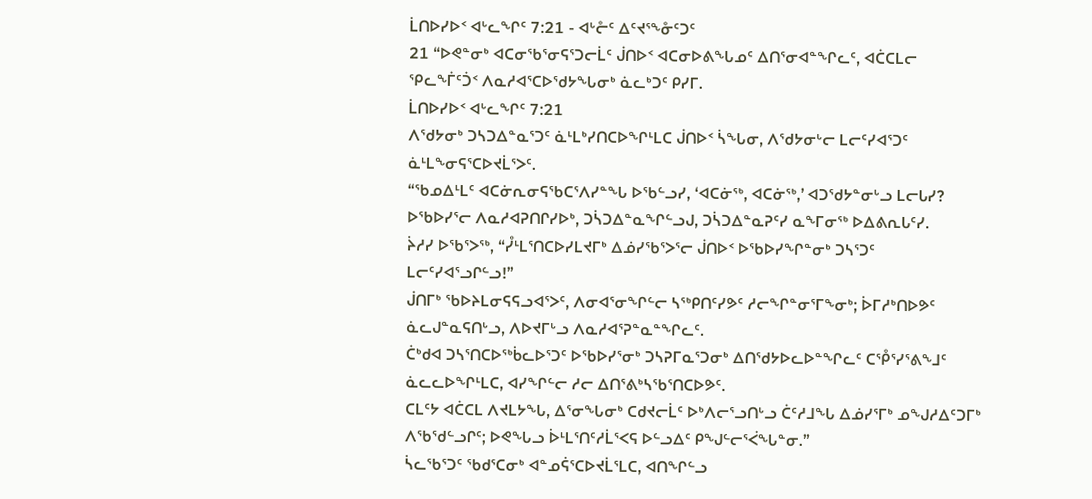ᒫᑎᐅᓯᐅᑉ ᐊᒡᓚᖏᑦ 7:21 - ᐊᒡᓔᑦ ᐃᑦᔪᕐᖕᓁᑦᑐᑦ
21 “ᐅᕙᓐᓂᒃ ᐊᑕᓂᖃᕐᓂᕋᕐᑐᓕᒫᑦ ᒎᑎᐅᑉ ᐊᑕᓂᐅᕕᖓᓄᑦ ᐃᑎᕐᓂᐊᓐᖏᓚᑦ, ᐊᑖᑕᒪᓕ ᕿᓚᖕᒦᑦᑑᑉ ᐱᓇᓱᐊᕐᑕᐅᖁᔭᖓᓂᒃ ᓈᓚᒃᑐᑦ ᑭᓯᒥ.
ᒫᑎᐅᓯᐅᑉ ᐊᒡᓚᖏᑦ 7:21
ᐱᖁᔭᓂᒃ ᑐᓴᑐᐃᓐᓇᕐᑐᑦ ᓈᒻᒪᒃᓯᑎᑕᐅᖏᒻᒪᑕ ᒎᑎᐅᑉ ᓵᖓᓂ, ᐱᖁᔭᓂᒡᓕ ᒪᓕᑦᓯᐊᕐᑐᑦ ᓈᒻᒪᖕᓂᕋᕐᑕᐅᔪᒫᕐᐳᑦ.
“ᖃᓄᐃᒻᒪᑦ ᐊᑕᓃᕆᓂᕋᖃᑕᕐᐱᓯᓐᖓ ᐅᖃᓪᓗᓯ, ‘ᐊᑕᓃᖅ, ᐊᑕᓃᖅ,’ ᐊᑐᖁᔭᓐᓂᒡᓗ ᒪᓕᒐᓯ?
ᐅᖃᐅᓯᕐᓕ ᐱᓇᓱᐊᕈᑎᒋᓯᐅᒃ, ᑐᓵᑐᐃᓐᓇᖏᓪᓗᒍ, ᑐᓵᑐᐃᓐᓇᕈᑦᓯ ᓇᖕᒥᓂᖅ ᐅᐃᕕᕆᒐᑦᓯ.
ᔩᓱᓯ ᐅᖃᕐᐳᖅ, “ᓮᒻᒪᕐᑎᑕᐅᓯᒪᔪᒥᒃ ᐃᓅᓯᖃᕐᐳᕐᓕ ᒎᑎᐅᑉ ᐅᖃᐅᓯᖏᓐᓂᒃ ᑐᓴᕐᑐᑦ ᒪᓕᑦᓯᐊᕐᓗᒋᓪᓗ!”
ᒎᑎᒥᒃ ᖃᐅᔨᒪᓂᕋᕋᓗᐊᕐᐳᑦ, ᐱᓂᐊᕐᓂᖏᓪᓕ ᓴᖅᑭᑎᑦᓯᕗᑦ ᓱᓕᖏᓐᓂᕐᒥᖕᓂᒃ; ᐆᒥᓱᒃᑎᐅᕗᑦ ᓈᓚᒍᓐᓇᕋᑎᒡᓗ, ᐱᐅᔪᒥᒡᓗ ᐱᓇᓱᐊᕐᕈᓐᓇᓐᖏᓚᑦ.
ᑖᒃᑯᐊ ᑐᓴᕐᑎᑕᐅᖅᑳᓚᐅᕐᑐᑦ ᐅᖃᐅᓯᕐᓂᒃ ᑐᓴᕈᒥᓇᕐᑐᓂᒃ ᐃᑎᖁᔭᐅᓚᐅᓐᖏᓚᑦ ᑕᕾᕐᓯᕐᕕᖕᒧᑦ ᓈᓚᓚᐅᖏᒻᒪᑕ, ᐊᓯᖏᓪᓕ ᓱᓕ ᐃᑎᕐᕕᒃᓴᖃᕐᑎᑕᐅᕗᑦ.
ᑕᒪᑦᔭ ᐊᑖᑕᒪ ᐱᔪᒪᔭᖓ, ᐃᕐᓂᖓᓂᒃ ᑕᑯᔪᓕᒫᑦ ᐅᒃᐱᓕᕐᓗᑎᒡᓗ ᑖᑦᓱᒧᖓ ᐃᓅᓯᕐᒥᒃ ᓄᖑᓱᐃᑦᑐᒥᒃ ᐱᖃᖁᓪᓗᒋᑦ; ᐅᕙᖓᓗ ᐆᒻᒪᕐᑎᑦᓱᒫᕐᐸᕋ ᐅᓪᓗᐃᑦ ᑭᖑᓪᓕᕐᐹᖓᓐᓂ.”
ᓵᓚᖃᕐᑐᑦ ᖃᑯᕐᑕᓂᒃ ᐊᓐᓄᕌᕐᑕᐅᔪᒫᕐᒪᑕ, ᐊᑎᖏᓪᓗ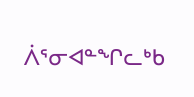ᐲᕐᓂᐊᓐᖏᓚᒃᑲ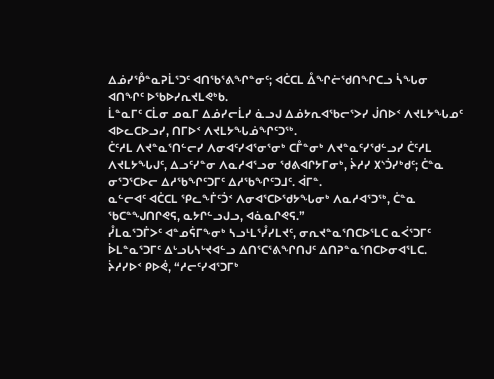ᐃᓅᓯᕾᓐᓇᕈᒫᕐᑐᑦ ᐊᑎᖃᕐᕕᖏᓐᓂᑦ; ᐊᑖᑕᒪ ᐂᖏᓖᖁᑎᖏᑕᓗ ᓵᖓᓂ ᐊᑎᖏᑦ ᐅᖃᐅᓯᕆᔪᒪᕙᒃᑲ.
ᒫᓐᓇᒥᑦ ᑕᒫᓂ ᓄᓇᒥ ᐃᓅᓯᓕᒫᓯ ᓈᓗᒍ ᐃᓅᔭᕆᐊᖃᓕᕐᐳᓯ ᒎᑎᐅᑉ ᐱᔪᒪᔭᖓᓄᑦ ᐊᐅᓚᑕᐅᓗᓯ, ᑎᒥᐅᑉ ᐱᔪᒪᔭᖓᓅᖏᑦᑐᖅ.
ᑖᑦᓱᒪ ᐱᔪᓐᓇᕐᑎᓪᓕᓯ ᐱᓂᐊᑦᓯᐊᕐᓂᕐᓂᒃ ᑕᒤᓐᓂᒃ ᐱᔪᓐᓇᑦᓯᖁᓪᓗᓯ ᑖᑦᓱᒪ ᐱᔪᒪᔭᖓᒍᑦ, ᐃᓗᑦᓯᓐᓂ ᐱᓇᓱᐊᕐᓗᓂ ᖁᕕᐊᒋᔭᒥᓂᒃ, ᔩᓱᓯ ᙭ᔅᑑᓯᒃᑯᑦ; ᑖᓐᓇ ᓂᕐᑐᕐᑕᐅᓕ ᐃᓱᖃᖏᑦᑐᒥᑦ ᐃᓱᖃᖏᑦᑐᒧᑦ. ᐋᒥᓐ.
ᓇᓪᓕᐊᑦ ᐊᑖᑕᒪ ᕿᓚᖕᒦᑦᑑᑉ ᐱᓂᐊᕐᑕᐅᖁᔭᖓᓂᒃ ᐱᓇᓱᐊᕐᑐᖅ, ᑖᓐᓇ ᖃᑕᓐᖑᑎᒋᕙᕋ, ᓇᔭᒋᓪᓗᒍᓗ, ᐊᓈᓇᒋᕙᕋ.”
ᓮᒪᓇᕐᑐᒦᐳᑦ ᐊᓐᓄᕌᒥᖕᓂᒃ ᓴᓗᒻᒪᕐᓮᓯᒪᔪᑦ, ᓂᕆᔪᓐᓇᕐᑎᑕᐅᕐᒪᑕ ᓇᐹᕐᑐᒥᑦ ᐆᒪᓐᓇᕐᑐᒥᑦ ᐃᒡᓗᒐᓴᒡᔪᐊᓪᓗ ᐃᑎᕐᑕᕐᕕᖏᑎᒍᑦ ᐃᑎᕈᓐᓇᕐᑎᑕᐅᓂᐊᕐᒪᑕ.
ᔩᓱᓯᐅᑉ ᑭᐅᕚ, “ᓱᓕᑦᓯᐊᕐᑐᒥᒃ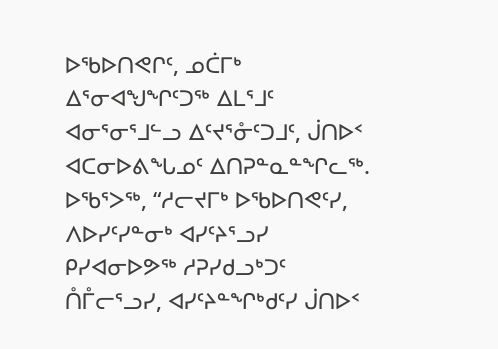ᐅᖃᐅᑎᕙᒋᑦ, ᓄᑖᒥᒃ ᐃᕐᓂᐊᖑᖏᑦᑐᖅ ᐃᒪᕐᒧᑦ ᐊᓂᕐᓂᕐᒧᓪᓗ ᐃᑦᔪᕐᓁᑦᑐᒧᑦ, ᒎᑎᐅᑉ ᐊᑕᓂᐅᕕᖓᓄᑦ ᐃᑎᕈᓐᓇᓐᖏᓚᖅ.
ᐅᖃᕐᐳᖅ, “ᓱᓕᔪᒥᒃ ᐅᖃᐅᑎᕙᑦᓯ, ᐱᐅᓯᑦᓯᓐᓂᒃ ᐊᓯᑦᔨᕐᓗᓯ ᑭᓯᐊᓂᐅᕗᖅ ᓱᕈᓯᑯᓗᒃᑐᑦ ᑍᒤᓕᕐᓗᓯ, ᐊᓯᑦᔨᓐᖏᒃᑯᑦᓯ ᒎᑎᐅᑉ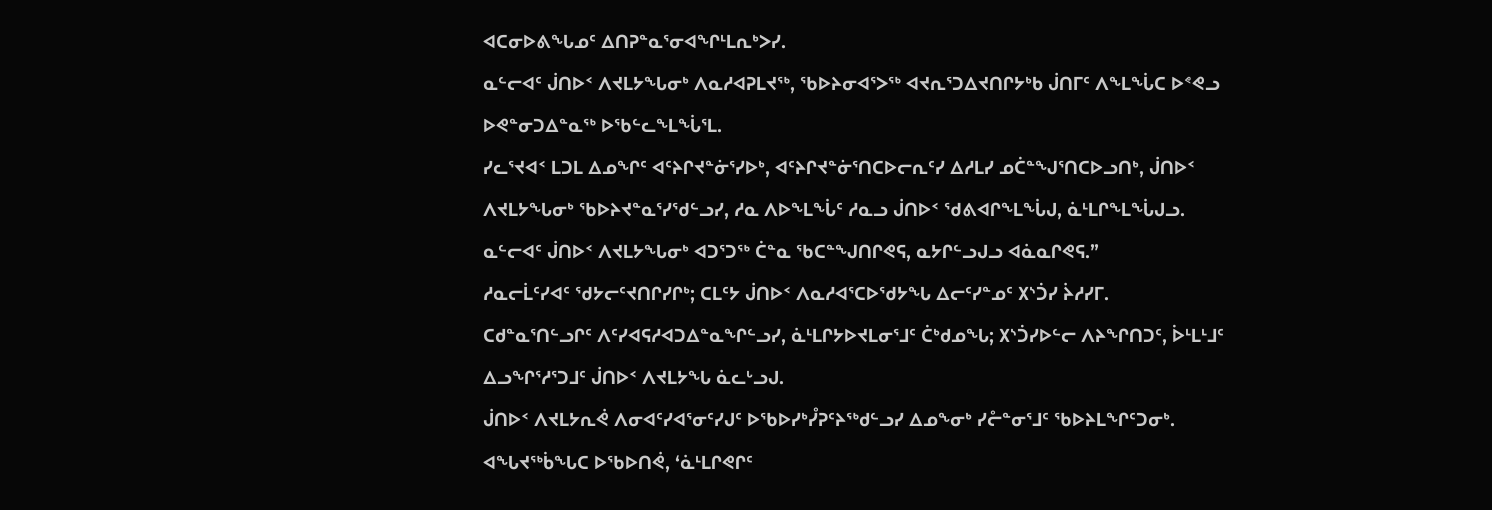ᐊᑕᓂᐅᕕᖓᓄᑦ ᐃᑎᕈᓐᓇᕐᓂᐊᖏᒻᒪᕆᒃᐳᓯ.
ᓇᓪᓕᐊᑦ ᒎᑎᐅᑉ ᐱᔪᒪᔭᖓᓂᒃ ᐱᓇᓱᐊᕈᒪᔪᖅ, ᖃᐅᔨᓂᐊᕐᐳᖅ ᐊᔪᕆᕐᑐᐃᔪᑎᒋᔭᒃᑲ ᒎᑎᒥᑦ ᐱᖕᒪᖔᑕ ᐅᕝᕙᓗ ᐅᕙᓐᓂᑐᐃᓐᓇᖅ ᐅᖃᓪᓚᖕᒪᖔᕐᒪ.
ᓯᓚᕐᔪᐊᑉ ᒪᑐᒪ ᐃᓄᖏᑦ ᐊᑦᔨᒋᔪᓐᓃᕐᓯᐅᒃ, ᐊᑦᔨᒋᔪᓐᓃᕐᑎᑕᐅᓕᕆᑦᓯ ᐃᓱᒪᓯ ᓄᑖᓐᖑᕐᑎᑕᐅᓗᑎᒃ, ᒎᑎᐅᑉ ᐱᔪᒪᔭᖓᓂᒃ ᖃᐅᔨᔪᓐᓇᕐᓯᖁᓪᓗᓯ, ᓱᓇ ᐱᐅᖕᒪᖔᑦ ᓱᓇᓗ ᒎᑎᐅᑉ ᖁᕕᐊᒋᖕᒪᖔᒍ, ᓈᒻᒪᒋᖕᒪᖔᒍᓗ.
ᓇᓪᓕᐊᑦ ᒎᑎᐅᑉ ᐱᔪᒪᔭᖓᓂᒃ ᐊᑐᕐᑐᖅ ᑖᓐᓇ ᖃᑕᓐᖑᑎᒋᕙᕋ, ᓇᔭᒋᓪᓗᒍᓗ ᐊᓈᓇᒋᕙᕋ.”
ᓱᓇᓕᒫᑦᓯᐊᑦ ᖁᔭᓕᑦᔪᑎᒋᓯᒋᒃ; ᑕᒪᑦᔭ ᒎᑎᐅᑉ ᐱᓇᓱᐊᕐᑕᐅᖁᔭᖓ ᐃᓕᑦᓯᓐᓄᑦ ᙭ᔅᑑᓯ ᔩᓱᓯᒥ.
ᑕᑯᓐᓇᕐᑎᓪᓗᒋᑦ ᐱᑦᓯᐊᕋᓱᐊᑐᐃᓐᓇᖏᓪᓗᓯ, ᓈᒻᒪᒋᔭᐅᔪᒪᓂᕐᒧᑦ ᑖᒃᑯᓄᖓ; ᙭ᔅᑑᓯᐅᓪᓕ ᐱᔨᖏᑎᑐᑦ, ᐆᒻᒪᒻᒧᑦ ᐃᓗᖏᕐᓱᕐᑐᒧᑦ ᒎᑎᐅᑉ ᐱᔪᒪᔭᖓ ᓈᓚᒡᓗᒍ.
ᒎᑎᐅᑉ ᐱᔪᒪᔭᕆᕚ ᐱᓂᐊᑦᓯᐊᕐᓂᑦᓯᒍᑦ ᐅᖃᐅᓯᒃᓮᕈᑦᔨᖅᑯᓪᓗᓯ ᐃᓄᖕᓂᒃ ᓯᓔᓐᓂᕐᒧᑦ ᖃᐅᔨᒪᖏᑦᑐᓂᒃ.
ᐊᖓᔪᖅᑳᖓᑕ ᐅᖃᐅᑎᕚ, ‘ᓈᒻᒪᒋᕙᒋᑦ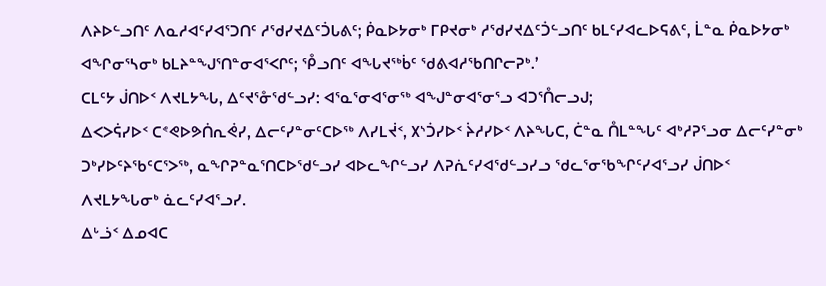ᐱᔨᐅᓪᓗᑎᑦ ᐱᓇᓱᐊᑦᓯᐊᕐᑐᑎᑦ ᓱᖁᓯᔪᐃᑦᑑᒐᕕᑦ; ᑮᓇᐅᔭᓂᒃ ᒥᑭᔪᓂᒃ ᓱᖁᓯᔪᐃᑦᑑᓪᓗᑎᑦ ᑲᒪᑦᓯᐊᓚᐅᕋᕕᑦ, ᒫᓐᓇ ᑮᓇᐅᔭᓂᒃ ᐊᖏᓂᕐᓴᓂᒃ ᑲᒪᔨᓐᖑᕐᑎᓐᓂᐊᕐᐸᒋᑦ; ᕾᓗᑎᑦ ᐊᖓᔪᖅᑳᑦ ᖁᕕᐊᓱᖃᑎᒋᓕᕈᒃ.’
ᑕᒪᑦᔭ ᒎᑎᐅᑉ ᐱᔪᒪᔭᖓ, ᐃᑦᔪᕐᓁᖁᓪᓗᓯ: ᐊᕐᓇᕐᓂᐊᕐᓂᖅ ᐊᖑᓐᓂᐊᕐᓂᕐᓗ ᐊᑐᕐᑍᓕᓗᒍ;
ᐃᐸᐳᕌᓯᐅᑉ ᑕᕝᕙᐅᕗᑏᕆᕚᓯ, ᐃᓕᑦᓯᓐᓂᑦᑕᐅᖅ ᐱᓯᒪᔫᑉ, ᙭ᔅᑑᓯᐅᑉ ᔩᓱᓯᐅᑉ ᐱᔨᖓᑕ, ᑖᓐᓇ ᑍᒪᓐᖓᑦ ᐊᒃᓱᕈᕐᓗᓂ ᐃᓕᑦᓯᓐᓂᒃ ᑐᒃᓯᐅᑦᔨᖃᑦᑕᕐᐳᖅ, ᓇᖏᕈᓐᓇᕐᑎᑕᐅᖁᓪᓗᓯ ᐊᐅᓚᖏᓪᓗᓯ ᐱᕈᕇᑦᓯᐊᖁᓪᓗᓯᓗ ᖁᓚᕐᓂᖃᖏᑦᓯᐊᕐᓗᓯ ᒎᑎᐅᑉ ᐱᔪᒪᔭᖓᓂᒃ ᓈᓚᑦᓯᐊᕐᓗᓯ.
ᐃᒡᓘᑉ ᐃᓄᐊᑕ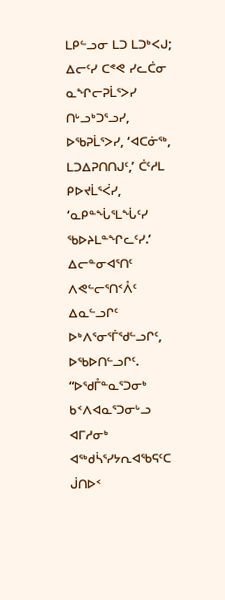ᒪᑭᓪᓗᓂ ᒪᑐ ᒪᑐᒃᐸᒍ; ᐃᓕᑦᓯ ᑕᕝᕙ ᓯᓚᑖᓂ ᓇᖏᓕᕈᒫᕐᐳᓯ ᑎᒡᓗᒃᑐᕐᓗᓯ, ᐅᖃᕈᒫᕐᐳᓯ, ‘ᐊᑕᓃᖅ, ᒪᑐᐃᕈᑎᑎᒍᑦ,’ ᑖᑦᓱᒪ ᑭᐅᔪᒫᕐᐹᓯ, ‘ᓇᑭᓐᖔᕐᒪᖔᑦᓯ ᖃᐅᔨᒪᓐᖏᓚᑦᓯ.’
ᐃᓕᓐᓂᐊᕐᑎᑦ ᐱᕙᓪᓕᕐᑎᑉᐰᑦ ᐃᓇᓪᓗᒋᑦ ᐅᒃᐱᕐᓂᕐᒦᖁᓪᓗᒋᑦ, ᐅᖃᐅᑎᓪᓗᒋᑦ. “ᐅᖁᒤᓐᓇᕐᑐᓂᒃ ᑲᑉᐱᐊᓇᕐᑐᓂᒡᓗ ᐊᒥᓱᓂᒃ ᐊᖅᑯᓵᕐᓯᔭᕆᐊᖃᕋᑦᑕ ᒎᑎᐅᑉ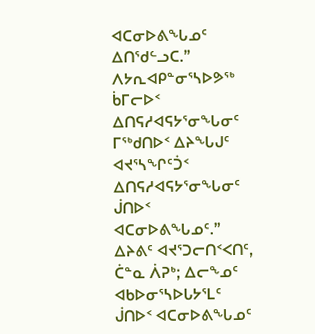ᐊᑕᓂᐅᕕᖓᓄᑦ ᐃᑎᖁᓪᓗᑕ.”
ᐱᔭᕆᐊᑭᓐᓂᕐᓴᐅᕗᖅ ᑳᒥᓕᐅᑉ ᐃᑎᕋᓱᐊᕋᔭᕐᓂᖓᓂᑦ ᒥᖅᑯᑎᐅᑉ ᐃᔨᖓᒍᑦ ᐊᔪᕐᓴᖏᑦᑑᑉ ᐃᑎᕋᓱᐊᕋᔭᕐᓂᖓᓂᑦ ᒎᑎᐅᑉ ᐊᑕᓂᐅᕕᖓᓄᑦ.”
ᐃᔨᕕᑦ ᐊᔪᕐᑐᓕᑎᑉᐸᑎᑦ, ᑖᓐᓇ ᐲᕈᒃ; ᐃᓕᖕᓄᑦ ᐊᑲᐅᓂᕐᓴᐅᒐᔭᕐᒪᑦ ᒎᑎᐅᑉ ᐊᑕᓂᐅᕕᖓᓄᑦ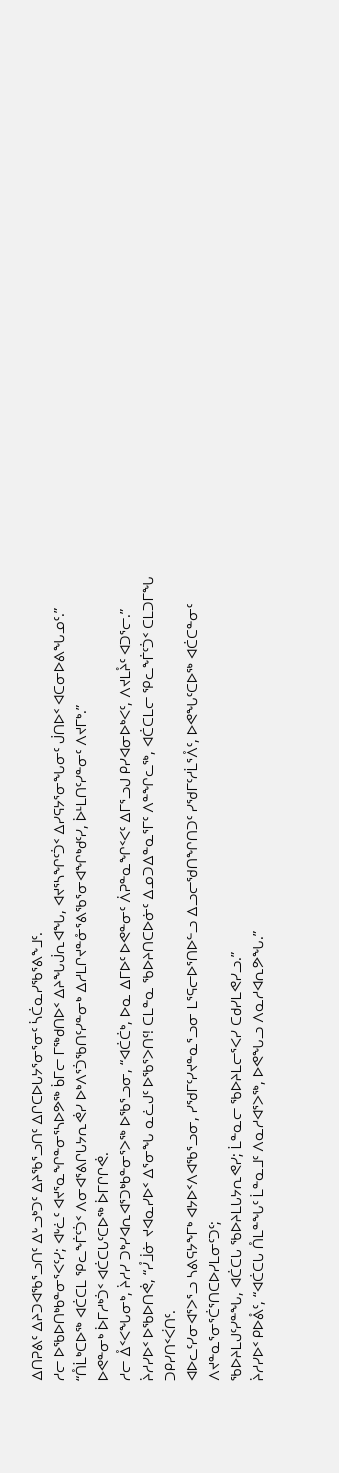ᐃᑎᕈᕕᑦ ᐃᔨᑐᐊᖃᕐᓗᑎᑦ ᐃᒡᓗᒃᑐᑦ ᐃᔨᖃᕐᓗᑎᑦ ᐃᒋᑕᐅᒐᔭᕐᓂᕐᓂᑦ ᓵᑖᓇᓯᖃᕐᕕᖕᒧᑦ.
ᓱᓕ ᐅᖃᐅᑎᒃᑲᓐᓂᕐᐸᑦᓯ; ᐊᒡᓛᑦ ᐊᔪᕐᓇᖏᓐᓂᕐᓴᐅᕗᖅ ᑳᒥᓕ ᒥᖅᑯᑎᐅᑉ ᐃᔨᖓᒎᕆᐊᖓ, ᐊᔪᕐᓴᖏᑦᑑᑉ ᐃᓯᕋᔭᕐᓂᖓᓂᑦ ᒎᑎᐅᑉ ᐊᑕᓂᐅᕕᖓᓄᑦ.”
“ᑍᒫᒃᑕᐅᖅ ᐊᑖᑕᒪ ᕿᓚᖕᒦᑦᑑᑉ ᐱᓂᐊᕐᕕᒋᒐᔭᕆᕚᓯ ᐅᒃᐱᕐᑑᖃᑎᑦᓯᓐᓂᒃ ᐃᓱᒪᒋᔪᓐᓁᕐᕕᖃᕐᓂᐊᖏᒃᑯᑦᓯ, ᐆᒻᒪᑎᑦᓯᓐᓂᑦ ᐱᔪᒥᒃ.”
ᐅᕙᓐᓂᒃ ᐆᒥᓱᒃᑑᑉ ᐊᑖᑕᒐᑦᑕᐅᖅ ᐆᒥᒋᒋᕚ.
ᓱᓕ ᐂᑉᐸᖓᓂᒃ, ᔩᓱᓯ ᑐᒃᓯᐊᕆᐊᕐᑐᒃᑲᓐᓂᕐᐳᖅ ᐅᖃᕐᓗᓂ, “ᐊᑖᑖᒃ, ᐅᓇ ᐃᒥᐅᑦ ᐅᕙᓐᓂᑦ ᐲᕈᓐᓇᖏᑉᐸᑦ ᐃᒥᕐᓗᒍ ᑭᓯᐊᓂᐅᒃᐸᑦ, ᐱᔪᒪᔧᑦ ᐊᑐᕐᓕ.”
ᔩᓱᓯᐅᑉ ᐅᖃᐅᑎᕚ, “ᓮᒨᓃ ᔪᐊᓇᓯᐅᑉ ᐃᕐᓂᖓ ᓇᓛᒍᑦ ᐅᖃᕐᐳᑎᑦ! ᑕᒪᓐᓇ ᖃᐅᔨᑎᑕᐅᓃᑦ ᐃᓄᑐᐃᓐᓇᕐᒥᑦ ᐱᓐᖏᓚᖅ, ᐊᑖᑕᒪᓕ ᕿᓚᖕᒦᑦᑑᑉ ᑕᒪᑐᒥᖓ ᑐᑭᓯᑎᑉᐹᑎᑦ.
ᐊᐅᓚᑦᓯᓂᐊᕐᐳᕐᓗ ᓴᕕᕋᔭᖕᒥᒃ ᐊᔭᐅᑉᐱᐊᖃᕐᓗᓂ, ᓯᖁᒥᑦᓯᔪᓐᓇᕐᓗᓂ ᒪᕐᕋᓕᐅᕐᑎᐅᓪᓗ ᐃᓗᓕᖁᑎᖏᑎᑐᑦ ᓯᖁᒥᑦᓱᒫᕐᐰᑦ, ᐅᕙᖓᑦᑕᐅᖅ ᐊᑖᑕᓐᓂᑦ ᐱᔪᓐᓇᕐᓂᕐᑖᕐᑎᑕᐅᓯᒪᓂᑦᑐᑦ;
ᖃᐅᔨᒪᒍᑦᓯᓐᖓ, ᐊᑖᑕᒐ ᖃᐅᔨᒪᒐᔭᕆᕙᓯ; ᒫᓐᓇᓕ ᖃᐅᔨᒪᓕᕐᐸᓯ ᑕᑯᓯᒪᕙᓯᓗ.”
ᔩᓱᓯᐅᑉ ᑭᐅᕔᑦ, “ᐊᑖᑕᒐ ᑍᒪᓐᖓᑦ ᒫᓐᓇᒧᑦ ᐱᓇᓱᐊᕐᐳᖅ, ᐅᕙᖓᓗ ᐱᓇᓱᐊᕆᕗᖓ.”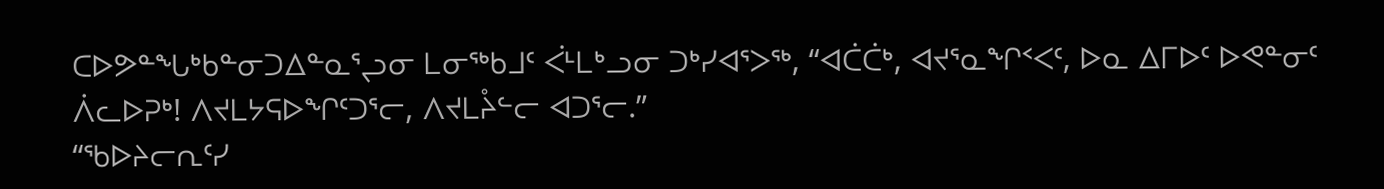ᑕᐅᕗᓐᖓᒃᑲᓐᓂᑐᐃᓐᓇᕐᖢᓂ ᒪᓂᖅᑲᒧᑦ ᐹᒻᒪᒃᓗᓂ ᑐᒃᓯᐊᕐᐳᖅ, “ᐊᑖᑖᒃ, ᐊᔪᕐᓇᖏᑉᐸᑦ, ᐅᓇ ᐃᒥᐅᑦ ᐅᕙᓐᓂᑦ ᐲᓚᐅᕈᒃ! ᐱᔪᒪᔭᕋᐅᖏᑦᑐᕐᓕ, ᐱᔪᒪᔧᓪᓕ ᐊᑐᕐᓕ.”
“ᖃᐅᔨᓕᕆᑦᓯ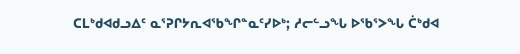ᑕᒪᒃᑯᐊᑯᓗᐃᑦ ᓇᕐᕈᒋᔭᕆᐊᖃᖏᓐᓇᑦᓯᐅᒃ; ᓱᓕᓪᓗᖓ ᐅᖃᕐᐳᖓ ᑖᒃᑯᐊ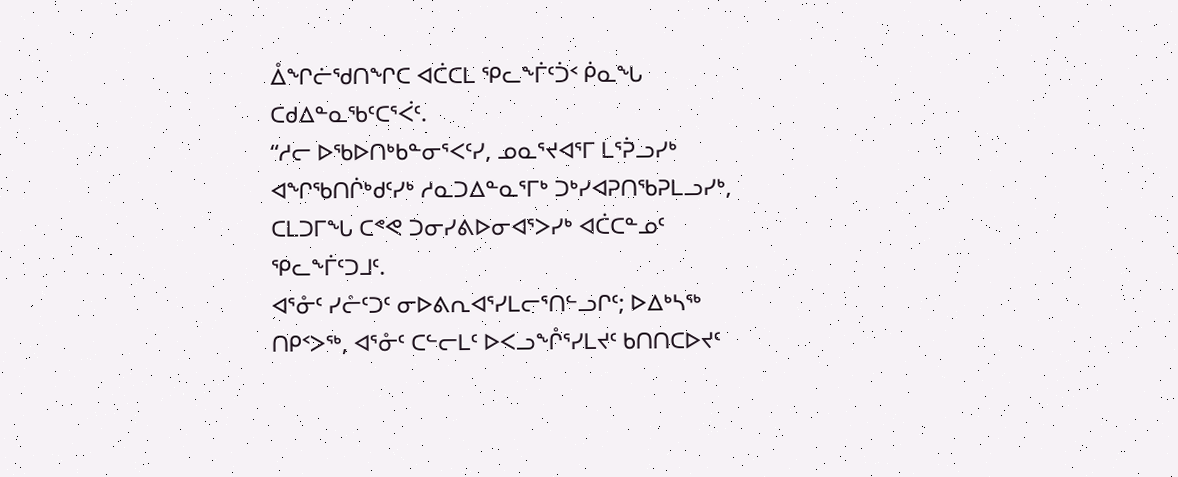ᐂᖏᓖᖁᑎᖏᑕ ᐊᑖᑕᒪ ᕿᓚᖕᒦᑦᑑᑉ ᑮᓇᖓ ᑕᑯᐃᓐᓇᖃᑦᑕᕐᐹᑦ.
“ᓱᓕ ᐅᖃᐅᑎᒃᑲᓐᓂᕐᐸᑦᓯ, ᓄᓇᕐᔪᐊᕐᒥ ᒪᕐᕉᓗᓯᒃ ᐊᖏᖃᑎᒌᒃᑯᑦᓯᒃ ᓱᓇᑐᐃᓐᓇᕐᒥᒃ ᑐᒃᓯᐊᕈᑎᖃᕈᒪᓗᓯᒃ, ᑕᒪᑐᒥᖓ ᑕᕝᕙ ᑐᓂᓯᕕᐅᓂᐊᕐᐳᓯᒃ ᐊᑖᑕᓐᓄᑦ ᕿᓚᖕᒦᑦᑐᒧᑦ.
ᐊᕐᓁᑦ ᓯᓔᑦᑐᑦ ᓂᐅᕕᕆᐊᕐᓯᒪᓕᕐᑎᓪᓗᒋᑦ; ᐅᐃᒃᓴᖅ ᑎᑭᑉᐳᖅ, ᐊᕐᓁᑦ ᑕᓪᓕᒪᑦ ᐅᐸᓗᖕᒊᕐᓯᒪᔪᑦ ᑲᑎᑎᑕᐅᔪᑦ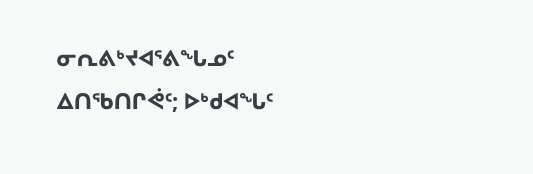ᓂᕆᕕᒃᔪᐊᕐᕕᖓᓄᑦ ᐃᑎᖃᑎᒋᕚᑦ; ᐅᒃᑯᐊᖓᑦ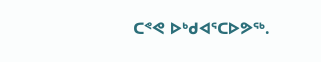ᑕᕝᕙ ᐅᒃᑯᐊᕐᑕᐅᕗᖅ.